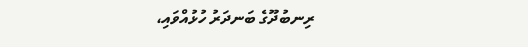ރިނބުދޫގެ ބަނދަރު ހުޅުއްވައި،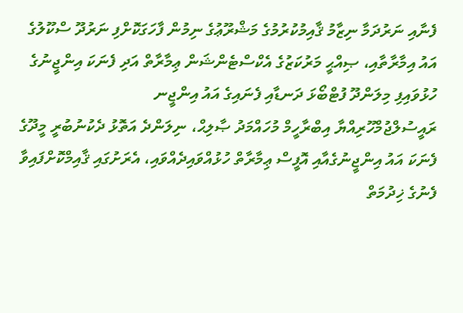ފެނާއި ނަރުދަމާ ނިޒާމު ޤާއިމުކުރުމުގެ މަޝްރޫޢުގެ ނިމުން ފާހަގަކޮށްފި ނަރުދޫ ސްކޫލުގެ އައު އިމާރާތާއި، ޞިއްޙީ މަރުކަޒުގެ އެކްސްޓެންޝަން ޢިމާރާތް އަދި ފެނަކަ އިންޖީނުގެ ހުޅުވައިފި މިލަންދޫ ފުޓްބޯޅަ ދަނޑާއި ފެނައިގެ އައު އިންޖީނ
ރައީސުލްޖުމްހޫރިއްޔާ އިބްރާހީމް މުހައްމަދު ޞާލިޙް، ނިލަންދެ އަތޮޅު ދެކުނުބުރީ މީދޫގެ ފެނަކަ އައު އިންޖީނުގެއާއި އޮފީސް ޢިމާރާތް ހުޅުއްވައިދެއްވައި، އެރަށުގައި ޤާއިމްކޮށްފައިވާ ފެނުގެ ޚިދުމަތް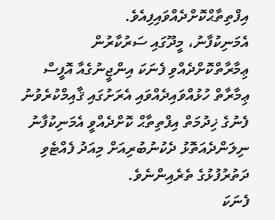އިފްތިތާޙްކޮށްދެއްވައިފިއެވެ.
އެމަނިކުފާނު، މީދޫގައި ސަރުކާރުން ޢިމާރާތްކޮށްދެއްވި ފެނަކަ އިންޖީނުގެއާ އޮފީސް ޢިމާރާތް ހުޅުއްވައިދެއްވައި އެރަށުގައި ޤާއިމްކުރެވުނު ފެނުގެ ޚިދުމަތް އިފްތިތާޙް ކޮށްދެއްވީ އެމަނިކުފާނު ނިލަންދެއަތޮޅު ދެކުނުބުރިއަށް މިއަދު ފެއްޓެވި ދަތުރުފުޅުގެ ތެރެއިންނެވެ.
ފެނަކަ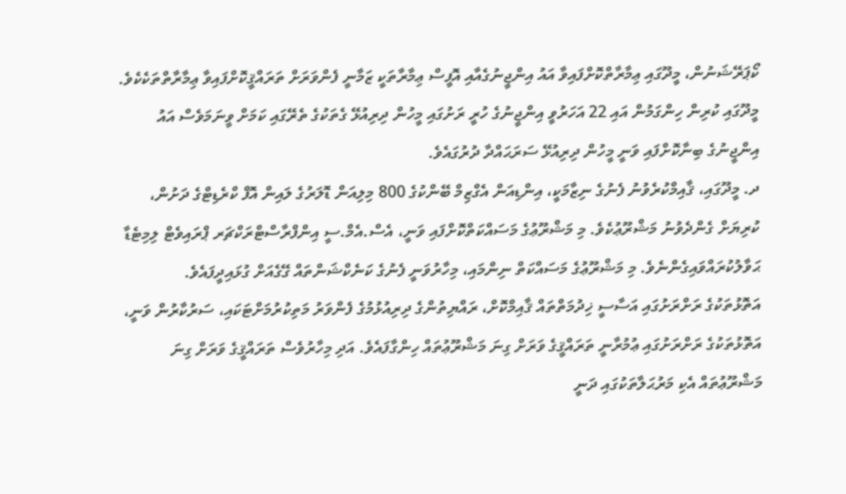ކޯޕަރޭޝަނުން، މީދޫގައި ޢިމާރާތްކޮށްފައިވާ އައު އިންޖީނުގެއާއި އޮފީސް ޢިމާރާތަކީ ޒަމާނީ ފެންވަރަށް ތަރައްޤީކޮށްފައިވާ ޢިމާރާތްތަކެކެވެ. މީދޫގައި ކުރިން ހިންގަމުން އައި 22 އަހަރުވީ އިންޖީނުގެ ހުރީ ރަށުގައި މީހުން ދިރިއުޅޭ ގެތަކުގެ ތެރޭގައި ކަމަށް ވީނަމަވެސް އައު އިންޖީނުގެ ބިނާކޮށްފައި ވަނީ މީހުން ދިރިއުޅޭ ސަރަޙައްދާ ދުރުގައެވެ.
ދ. މީދޫގައި، ޤާއިމްކުރެވުނު ފެނުގެ ނިޒާމަކީ، އިންޑިއަން އެގްޒިމް ބޭންކުގެ 800 މިލިއަން ޑޮލަރުގެ ލައިން އޮފް ކްރެޑިޓްގެ ދަށުން، ކުރިޔަށް ގެންދެވުނު މަޝްރޫޢުކެވެ. މި މަޝްރޫޢުގެ މަސައްކަތްކޮށްފައި ވަނީ، އެސް.އެމް.ސީ އިންފްރާސްޓްރަކްޗަރ ޕްރައިވެޓް ލިމިޓެޑާ ޙަވާލުކުރައްވައިގެންނެވެ. މި މަޝްރޫޢުގެ މަސައްކަތް ނިންމައި، މިހާރުވަނީ ފެނުގެ ކަނެކްޝަންތައް ގޭގެއަށް ގުޅައިދީފައެވެ.
އަތޮޅުތަކުގެ ރަށްރަށުގައި އަސާސީ ޚިދުމަތްތައް ޤާއިމްކޮށް، ރައްޔިތުންގެ ދިރިއުޅުމުގެ ފެންވަރު މަތިކުރުމަށްޓަކައި، ސަރުކާރުން ވަނީ، އަތޮޅުތަކުގެ ރަށްރަށުގައި ޢުމުރާނީ ތަރައްޤީގެ ވަރަށް ގިނަ މަޝްރޫޢުތައް ހިންގާފައެވެ. އަދި މިހާރުވެސް ތަރައްޤީގެ ވަރަށް ގިނަ މަޝްރޫޢުތައް އެކި މަރުޙަލާތަކުގައި ދަނީ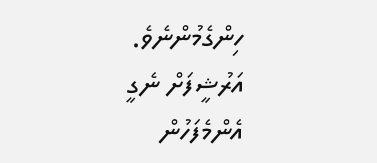ހިންގެމުންނެވެ.
އަރުޝީފަށް ނެގީ
އެންމެފަހުން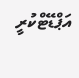އަޕްޑޭޓްކުރީ